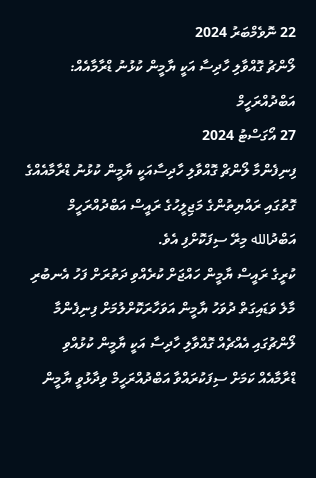22 ނޮވެމްބަރު 2024
ލޯންޗު ގޮއްވާލި ހާދިސާ އަކީ ޔާމީން ކުޅުނު ޑްރާމާއެއް: އަބްދުއްރަހީމް
27 އޯގަސްޓު 2024
ފިނިފެންމާ ލޯންޗް ގޮއްވާލި ހާދިސާއަކީ ޔާމީން ކުޅުނު ޑްރާމާއެއްގެ ގޮތުގައި ރައްޔިތުންގެ މަޖިލީހުގެ ރައީސް އަބްދުއްރަހީމް އަބްދުالله މިރޭ ސިފަކޮށްފި އެވެ.
ކުރީގެ ރައީސް ޔާމީން ހައްޖަށް ކުރެއްވި ދަތުރަށް ފަހު އެނބުރި މާލެ ވަޑައިގަތް ދުވަހު ޔާމީން އަވަހާރަކޮށްލުމަށް ފިނިފެންމާ ލޯންޗުގައި އެއްޗެއް ގޮއްވާލި ހާދިސާ އަކީ ޔާމީން ކުޅުއްވި ޑްރާމާއެއް ކަމަށް ސިފަކުރައްވާ އަބްދުއްރަހީމް ވިދާޅުވީ ޔާމީން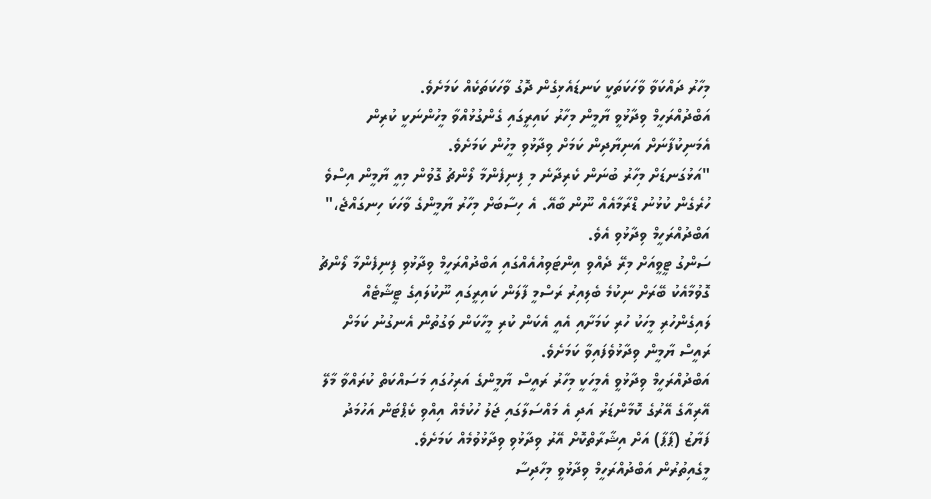މިހާރު ދައްކަވާ ވާހަކަތަކީ ކަނޑައެޅިގެން ދޮގު ވާހަކަތަކެއް ކަމަށެވެ.
އަބްދުއްރަހީމް ވިދާޅުވީ ޔާމީން މިހާރު ކައިރީގައި ގެންގުޅުއްވާ މީހުންނަކީ ކުރިން އެމަނިކުފާނަށް އަނިޔާދިން ކަމަށް ވިދާޅުވި މީހުން ކަމަށެވެ.
"އަޅުގަނޑަށް މިހާރު ބުނަން ކެރިދާނެ މި ފިނިފެންމާ ލޯންޗު ގޮވުން މިއީ ޔާމީން އިސްވެ ހުރެގެން ކުޅުނު ޑްރާމާއެއް ނޫން ބާއޭ. އެ ހިސާބަށް މިހާރު ޔާމީންގެ ވާހަކަ ހިނގައްޖެ،" އަބްދުއްރަހީމް ވިދާޅުވި އެވެ.
ސަންގު ޓީވީއަށް މިރޭ ދެއްވި އިންޓަވިއުއެއްގައި އަބްދުއްރަހީމް ވިދާޅުވި ފިނިފެންމާ ލޯންޗު ގޮވުމާއެކު ބޭރަށް ނިކުމެ ބެލިއިރު ރަސްމީ ފާލަން ކައިރީގައި ނޫކުލައިގެ ޓީޝާޓެއް ލައިގެންހުރި މީހަކު ހުރި ކަމަށާއި އެއީ އެކަން ކުރި މީހާކަން ވަގުތުން އެނގުނު ކަމަށް ރައީސް ޔާމީން ވިދާޅުވެފައިވާ ކަމަށެވެ.
އަބްދުއްރަހީމް ވިދާޅުވީ އެމީހަކީ މިހާރު ރައީސް ޔާމީންގެ އަރިހުގައި މަސައްކަތް ކުރައްވާ މާލޭ އޭރިއާގެ އޭރުގެ ކޮމާންޑަރު އަދި އެ މައްސަލާގައި ޖަލު ހުކުމެއް އިއްވި ކެޕްޓަން އަހުމަދު ފަޔާޒު (ޕާޕާ) އަށް އިޝާރާތްކޮށް އޭރު ވިދާޅުވި ވިދާޅުވުމެއް ކަމަށެވެ.
މީގެއިތުރުން އަބްދުއްރަހީމް ވިދާޅުވީ މިހާދިސާ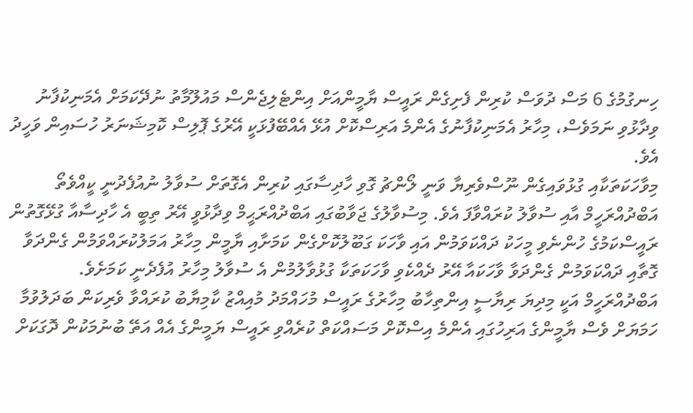ހިނގުމުގެ 6 މަސް ދުވަސް ކުރިން ފެށިގެން ރައީސް ޔާމީންއަށް އިންޓެލިޖެންސް މައުލޫމާތު ނުދޭކަމަށް އެމަނިކުފާނު ވިދާޅުވި ނަމަވެސް، މިހާރު އެމަނިކުފާނުގެ އެންމެ އަރިސްކޮށް އުޅޭ އެއްބޭފުޅަކީ އޭރުގެ ޕޮލިސް ކޮމިޝަނަރު ހުސައިން ވަހީދު އެވެ.
މިވާހަކަތަކާއި ގުޅުވައިގެން ނޫސްވެރިޔާ ވަނީ ލޯންޗު ގޮވި ހާދިސާގައި ކުރިން އެގޮތަށް ސުވާލު ނުއުފެދުނީ ކީއްވެތޯ އަބްދުއްރަހީމް އާއި ސުވާލު ކުރައްވާފަ އެވެ. މިސުވާލުގެ ޖަވާބުގައި އަބްދުއްރަޙީމް ވިދާޅުވީ އޭރު ތިބީ އެ ހާދިސާއާ ގުޅޭގޮތުން ރައީސްކަމުގެ ހުންނެވި މީހަކު ދައްކަވަމުން އައި ވާހަކަ ގަބޫލުކޮށްގެން ކަމަށާއި ޔާމީން މިހާރު އަމަލުކުރައްވަމުން ގެންދަވާ ގޮތާއި ދައްކަވަމުން ގެންދަވާ ވާހަކައާ އޭރު ދެއްކެވި ވާހަކަތަކާ ގުޅުވާލުމުން އެ ސުވާލު މިހާރު އުފެދެނީ ކަމަށެވެ.
އަބްދުއްރަހީމް އަކީ މިދިޔަ ރިޔާސީ އިންތިހާބު މިހާރުގެ ރައީސް މުހައްމަދު މުއިއްޒު ކާމިޔާބު ކުރައްވާ ވެރިކަން ބަދަލުވުމާ ހަމަޔަށް ވެސް ޔާމީންގެ އަރިހުގައި އެންމެ އިސްކޮށް މަސައްކަތް ކުރެއްވި ރައީސް ޔަމީންގެ އެއް އަތޭ ބުނުމަކުން ދޮގަކަށް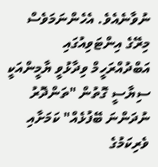ނުވާނެއެވެ. އެހެންނަމަވެސް މިރޭގެ އިންޓަވިއުގައި އަބްދުއްރަހީމް ވިދާޅުވީ ޔާމީންއަކީ ސިޔާސީ ގޮތުން "ތަންދޮރު ނުދަންނަ ބޭފުޅެއް" ކަމަށާއި ވެރިކަމުގެ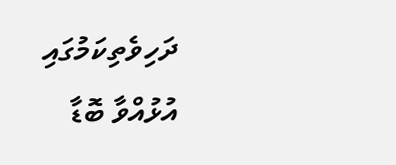ދަހިވެތިކަމުގައި އުޅުއްވާ ބޮޑާ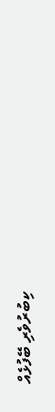ކިބުރުވެރި ބޭފުޅެއް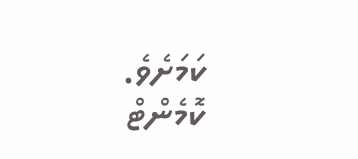ކަމަށެވެ.
ކޮމެންޓް